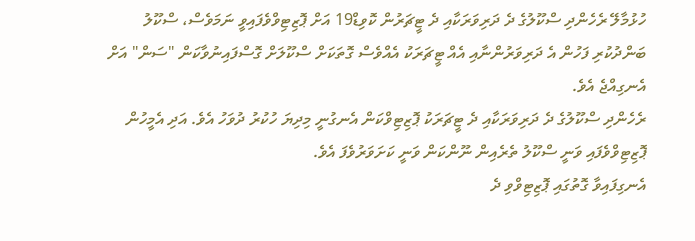ހުޅުމާލޭ ރެހެންދި ސްކޫލުގެ ދެ ދަރިވަރަކާއި ދެ ޓީޗަރުން ކޮވިޑް19 އަށް ޕޮޒިޓިވްވެފައިވީ ނަމަވެސް، ސްކޫލު ބަންދުކުރި ފަހުން އެ ދަރިވަރުންނާއި އެއް ޓީޗަރަކު އެއްވެސް ގޮތަކަށް ސްކޫލަށް ގޮސްފައިނުވާކަން "ސަން" އަށް އެނގިއްޖެ އެވެ.
ރެހެންދި ސްކޫލުގެ ދެ ދަރިވަރަކާއި ދެ ޓީޗަރަކު ޕޮޒިޓިވްކަން އެނގުނީ މިދިޔަ ހުކުރު ދުވަހު އެވެ. އަދި އެމީހުން ޕޮޒިޓިވްވެފައި ވަނީ ސްކޫލު ތެރެއިން ނޫންކަން ވަނީ ކަށަވަރުވެފަ އެވެ.
އެނގިފައިވާ ގޮތުގައި ޕޮޒިޓިވްވި ދެ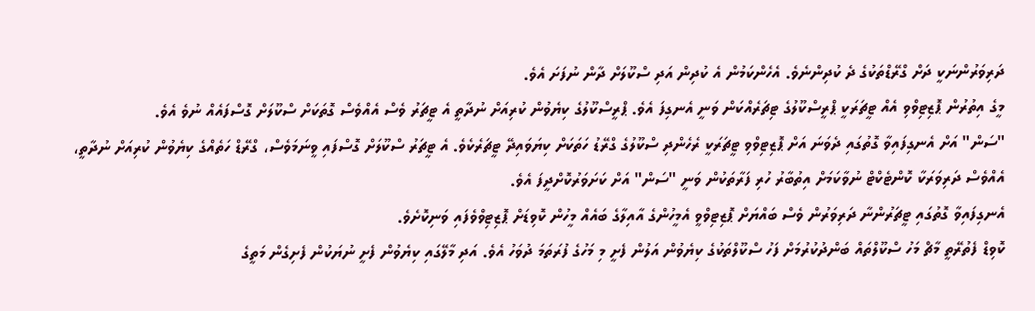ދަރިވަރުންނަކީ ދަށް ގްރޭޑްތަކުގެ ދެ ކުދިންނެވެ. އެހެންކަމުން އެ ކުދިން އަދި ސްކޫލަށް ދާން ނުފަށަ އެވެ.
މީގެ އިތުރުން ޕޮޒިޓިވްވި އެއް ޓީޗަރަކީ ޕްރީސްކޫލުގެ ޓިޗަރެއްކަން ވަނީ އެނގިފަ އެވެ. ޕްރީސްކޫލުގެ ކިޔެވުން ކުރިއަށް ނުދާތީ އެ ޓީޗަރު ވެސް އެއްވެސް ގޮތަކަށް ސްކޫލަށް ގޮސްފައެއް ނުވެ އެވެ.
"ސަން" އަށް އެނގިފައިވާ ގޮތުގައި ދެވަނަ އަށް ޕޮޒިޓިވްވި ޓީޗަރަކީ ރެހެންދި ސްކޫލުގެ ގްރޭޑު ހަތަކަށް ކިޔަވައިދޭ ޓީޗަރެކެވެ. އެ ޓީޗަރު ސްކޫލަށް ގޮސްފައި ވީނަމަވެސް، ގްރޭޑް ހަތެއްގެ ކިޔެވުން ކުރިއަށް ނުދާތީ، އެއްވެސް ދަރިވަރަކާ ކޮންޓެކްޓް ނުވާކަމަށް އިތުބާރު ހުރި ފަރާތަކުން ވަނީ "ސަން" އަށް ކަށަވަރުކޮށްދީފަ އެވެ.
އެނގިފައިވާ ގޮތުގައި ޓީޗަރުންނާ ދަރިވަރުން ވެސް ބައްޔަށް ޕޮޒިޓިވްވީ އެމީހުންގެ އާއިލާގެ ބައެއް މީހުން ކޮވިޑަށް ޕޮޒިޓިވްވެފައި ވަނިކޮށެވެ.
ކޮވިޑް ފެތުރޭތީ މާޗް މަހު ސްކޫލްތައް ބަންދުކުރުމަށް ފަހު ސްކޫލްތަކުގެ ކިޔެވުން އަލުން ފެށީ މި މަހުގެ ފުރަތަމަ ދުވަހު އެވެ. އަދި މާލޭގައި ކިޔެވުން ފެށީ ނުޔަކުން ފެށިގެން މަތީގެ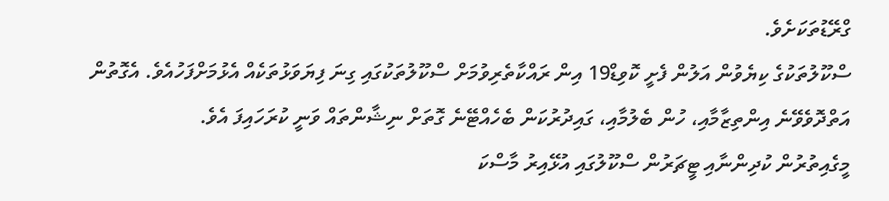ގްރޭޑުތަކަށެވެ.
ސްކޫލުތަކުގެ ކިޔެވުން އަލުން ފެށީ ކޮވިޑް19 އިން ރައްކާތެރިވުމަށް ސްކޫލުތަކުގައި ގިނަ ފިޔަވަޅުތަކެއް އެޅުމަށްފަހުއެވެ. އެގޮތުން އަތްދޮވެވޭނެ އިންތިޒާމާއި، ހުން ބެލުމާއި، ގައިދުރުކަން ބެހެއްޓޭނެ ގޮތަށް ނިޝާންތައް ވަނީ ކުރަހައިފަ އެވެ.
މީގެއިތުރުން ކުދިންނާއި ޓީޗަރުން ސްކޫލުގައި އުޅޭއިރު މާސްކަ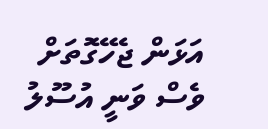އަޅަން ޖެހޭގޮތަށް ވެސް ވަނީ އުސޫލު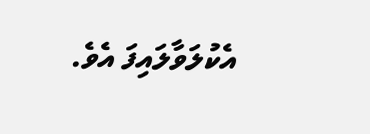އެކުލަވާލައިފަ އެވެ.